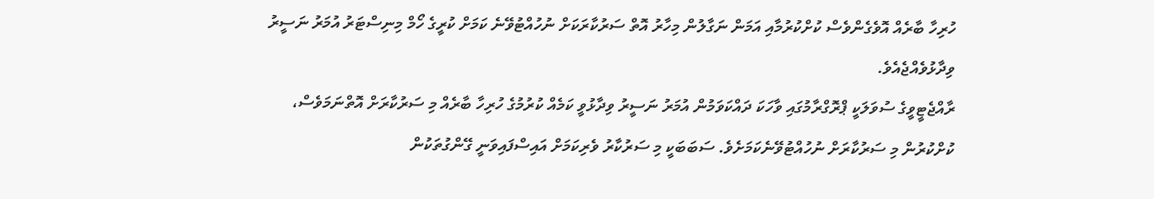ހުރިހާ ބާރެއް އޮވެގެންވެސް ކުށްކުރުމާއި އަމަން ނަގާލުން މިހާރު އޮތް ސަރުކާރަކަށް ނުހުއްޓުވޭނެ ކަމަށް ކުރީގެ ހޯމް މިނިސްޓަރު އުމަރު ނަސީރު ވިދާޅުވެއްޖެއެވެ.
ރާއްޖެޓީވީގެ ސުވަލަކީ ޕްރޮގްރާމުގައި ވާހަކަ ދައްކަވަމުން އުމަރު ނަސީރު ވިދާޅުވީ ކަމެއް ކުރުމުގެ ހުރިހާ ބާރެއް މި ސަރުކާރަށް އޮތްނަމަވެސް، ކުށްކުރުން މި ސަރުކާރަށް ނުހުއްޓުވޭނެކަމަށެވެ. ސަބަބަކީ މި ސަރުކާރު ވެރިކަމަށް އައިސްފައިވަނީ ގޭންގުތަކުން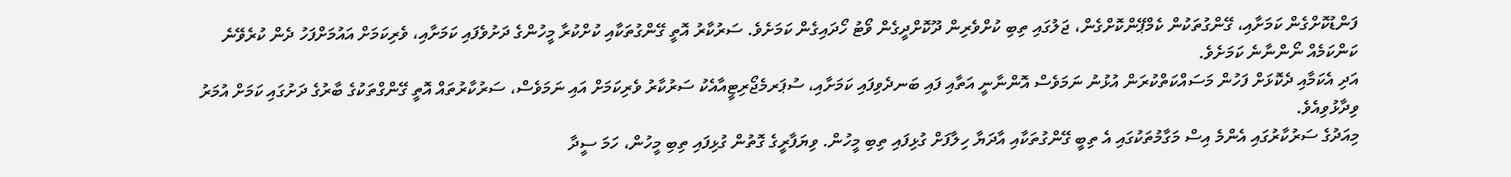ފަންޑުކޮށްގެން ކަމަށާއި، ގޭންގުތަކުން ކެމްޕޭންކޮށްގެން، ޖަލުގައި ތިބި ކުށްވެރިން ދޫކޮށްދީގެން ވޯޓު ހޯދައިގެން ކަމަށެވެ. ސަރުކާރު އޮތީ ގޭންގުތަކާއި ކުށްކުރާ މީހުންގެ ދަށުވެފައި ކަމަށާއި، ވެރިކަމަށް އައުމަށްފަހު ދެން ކުރެވޭނެ ކަންކަމެއް ނޯންނާނެ ކަމަށެވެ.
އަދި އެކަމާއި ދެކޮޅަށް ފަހުން މަސައްކަތްކުރަން އުޅުނު ނަމަވެސް އޮންނާނީ އަތާއި ފައި ބަނދެވިފައި ކަމަށާއި، ސުޕަރމެޖޯރިޓީއާއެކު ސަރުކާރު ވެރިކަމަށް އައި ނަމަވެސް، ސަރުކާރުތައް އޮތީ ގޭންގްތަކުގެ ބާރުގެ ދަށުގައި ކަމަށް އުމަރު ވިދާޅުވިއެވެ.
މިއަދުގެ ސަރުކާރުގައި އެންމެ އިސް މަގާމުތަކުގައި އެ ތިބީ ގޭންގުތަކާއި އާދަޔާ ހިލާފަށް ގުޅިފައި ތިބި މީހުން. ވިޔަފާރީގެ ގޮތުން ގުޅިފައި ތިބި މީހުން، ހަމަ ސީދާ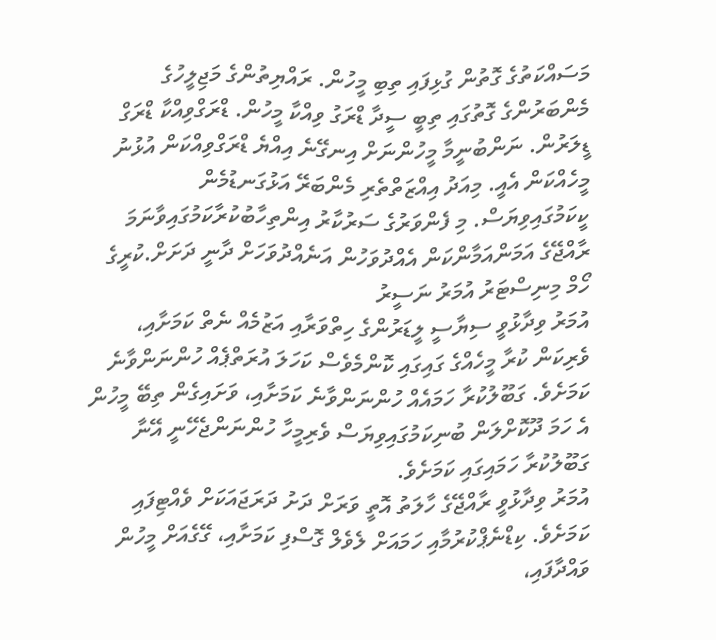މަސައްކަތުގެ ގޮތުން ގުޅިފައި ތިބި މީހުން. ރައްޔިތުންގެ މަޖިލީހުގެ މެންބަރުންގެ ގޮތުގައި ތިބީ ސީދާ ޑްރަގު ވިއްކާ މީހުން. ޑްރަގްވިއްކާ ޑްރަގް ޑީލަރުން. ނަންބުނީމާ މީހުންނަށް އިނގޭނެ އިއްޔެ ޑްރަގްވިއްކަން އުޅުނު މީހެއްކަން އެއީ. މިއަދު އިއްޒަތްތެރި މެންބަރޭ އަޅުގަނޑުމެން ކީކަމުގައިވިޔަސް. މި ފެންވަރުގެ ސަރުކާރު އިންތިހާބުކުރާކަމުގައިވާނަމަ ރާއްޖޭގެ އަމަންއަމާންކަން އެއްދުވަހުން އަނެއްދުވަހަށް ދާނީ ދަށަށް.ކުރީގެ ހޯމް މިނިސްޓަރު އުމަރު ނަސީރު
އުމަރު ވިދާޅުވީ ސިޔާސީ ލީޑަރުންގެ ހިތްވަރާއި އަޒުމެއް ނެތް ކަމަށާއި، ވެރިކަން ކުރާ މީހެއްގެ ގައިގައި ކޮންމެވެސް ކަހަލަ އުރަތްޕެއް ހުންނަންވާނެ ކަމަށެވެ. ގަބޫލުކުރާ ހަމައެއް ހުންނަންވާނެ ކަމަށާއި، ވަށައިގެން ތިބޭ މީހުން އެ ހަމަ ދޫކޮށްލަން ބުނިކަމުގައިވިޔަސް ވެރިމީހާ ހުންނަންޖެހޭނީ އޭނާ ގަބޫލުކުރާ ހަމައިގައި ކަމަށެވެ.
އުމަރު ވިދާޅުވީ ރާއްޖޭގެ ހާލަތު އޮތީ ވަރަށް ދަށު ދަރަޖައަކަށް ވެއްޓިފައި ކަމަށެވެ. ކިޑްނެޕްކުރުމާއި ހަމައަށް ލެވެލް ގޮސްފި ކަމަށާއި، ގޭގެއަށް މީހުން ވައްދާފައި،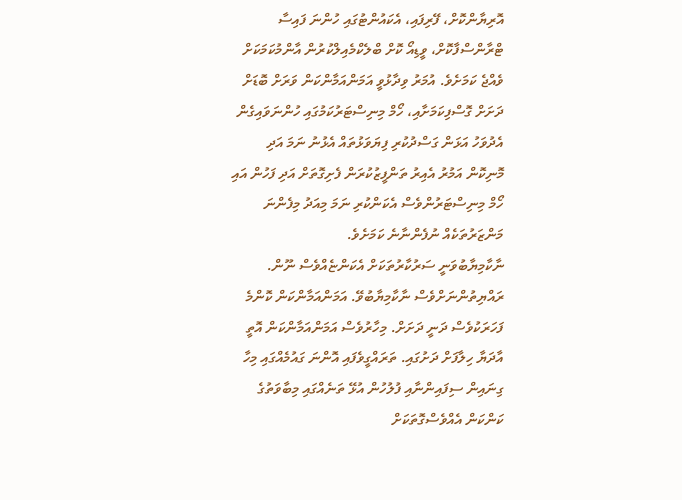އޮރިޔާންކޮށް، ފޭރިފައި، އެކައުންޓުގައި ހުންނަ ފައިސާ ޓްރާންސްފާކޮށް، ވީޑިއޯ ކޮށް ބްލެކްމެއިލްކުރުން އާންމުކަމަކަށް ވެއްޖެ ކަމަށެވެ. އުމަރު ވިދާޅުވީ އަމަންއަމާންކަން ވަރަށް ބޮޑަށް ދަށަށް ގޮސްފިކަމަށާއި، ހޯމް މިނިސްޓަރުކަމުގައި ހުންނަވައިގެން އެދުވަހު އަޅަން ގަސްދުކުރި ފިޔަވަޅުތައް އެޅުނު ނަމަ އަދި މޮނިކޮން އަމުރު އެއިރު ތަންފީޒުކުރަން ފެށިގޮތަށް އަދި ފަހުން އައި ހޯމް މިނިސްޓަރުންވެސް އެކަންކުރި ނަމަ މިއަދު މިފެންނަ މަންޒަރުތަކެއް ނުފެންނާނެ ކަމަށެވެ.
ނާކާމިޔާބުވަނީ ސަރުކާރުތަކަށް އެކަންޏެއްވެސް ނޫން. ރައްޔިތުންނަށްވެސް ނާކާމިޔާބުވޭ. އަމަންއަމާންކަން ކޮންމެ ފަހަރަކުވެސް ދަނީ ދަށަށް. މިހާރުވެސް އަމަންއަމާންކަން އޮތީ އާދަޔާ ހިލާފަށް ދަށުގައި. ތަރައްގީވެފައި އޮންނަ ގައުމެއްގައި މިހާ ގިނައިން ސިފައިންނާއި ފުލުހުން އުޅޭ ތަނެއްގައި މިބާވަތުގެ ކަންކަން އެއްވެސްގޮތަކަށް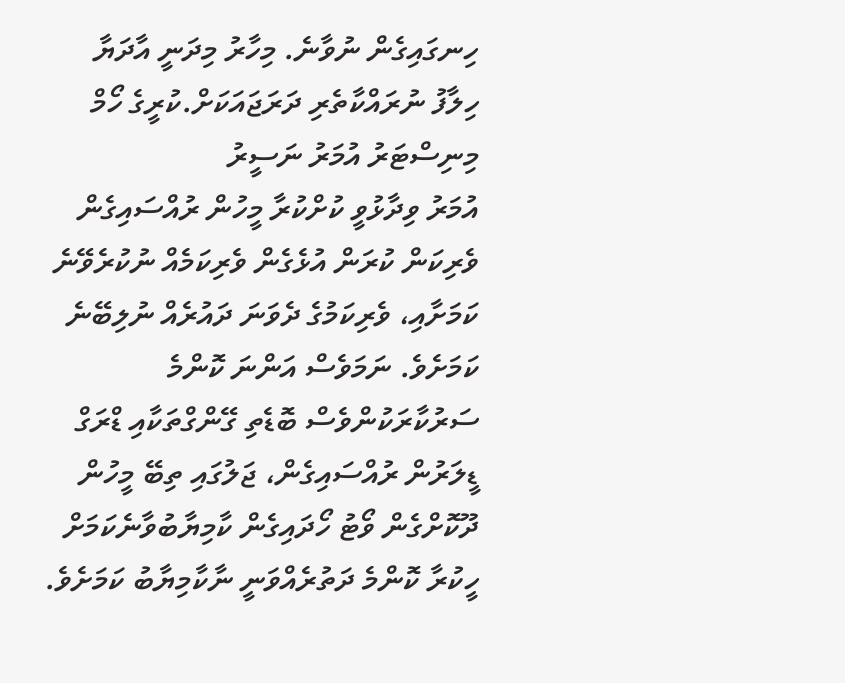ހިނގައިގެން ނުވާނެ. މިހާރު މިދަނީ އާދަޔާ ހިލާފު ނުރައްކާތެރި ދަރަޖައަކަށް.ކުރީގެ ހޯމް މިނިސްޓަރު އުމަރު ނަސީރު
އުމަރު ވިދާޅުވީ ކުށްކުރާ މީހުން ރުއްސައިގެން ވެރިކަން ކުރަން އުޅެގެން ވެރިކަމެއް ނުކުރެވޭނެ ކަމަށާއި، ވެރިކަމުގެ ދެވަނަ ދައުރެއް ނުލިބޭނެ ކަމަށެވެ. ނަމަވެސް އަންނަ ކޮންމެ ސަރުކާރަކުންވެސް ބޮޑެތި ގޭންގްތަކާއި ޑްރަގް ޑީލަރުން ރުއްސައިގެން، ޖަލުގައި ތިބޭ މީހުން ދޫކޮށްގެން ވޯޓު ހޯދައިގެން ކާމިޔާބުވާނެކަމަށް ހީކުރާ ކޮންމެ ދަތުރެއްވަނީ ނާކާމިޔާބު ކަމަށެވެ.